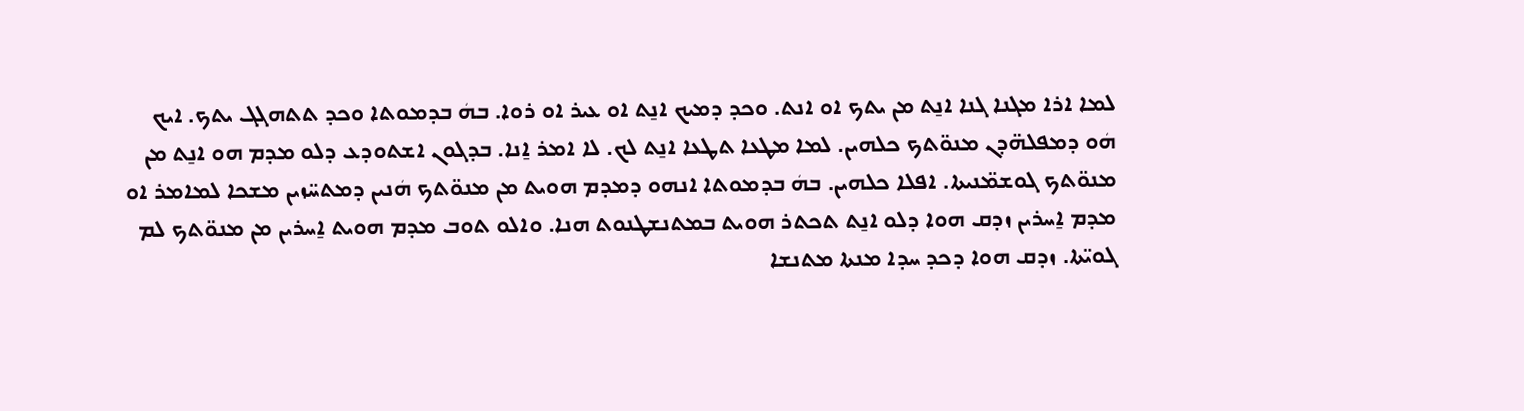ܠܡܐ ܐܪܐ ܡܓܢܐ ܓܢܐ ܐܢ̱ܬ ܡܢ ܝܬܟ ܐܘ ܐܢܬ. ܘܟܕ ܕܡܝܟ ܐܢ̱ܬ ܐܘ ܥܝܪ ܐܘ ܪܘܐ. ܒܗܿ ܒܕܡܘܬܐ ܘܟܕ ܬܬܗܓܓ ܝܬܟ. ܐܝܟ ܗܿܘ ܕܡܦܠܗ̈ܕܢ ܡܢܘ̈ܬܟ ܟܠܗܝܢ. ܠܡܐ ܡܛܥܐ ܬܛܥܐ ܐܢ̱ܬ ܠܟ. ܠܐ ܐܡܪ ܐ̱ܢܐ. ܒܕܓܘܢ ܐܫܬܘܕܥ ܕܠܘ ܡܕܡ ܗܘ ܐܢ̱ܬ ܡܢ ܡܢܘ̈ܬܟ ܓܘܫܡ̈ܢܝܬܐ. ܐܦܠܐ ܟܠܗܝܢ. ܒܗܿ ܒܕܡܘܬܐ ܐܢܗܘ ܕܡܕܡ ܗܘܝܬ ܡܢ ܡܢܘ̈ܬܟ ܗܿܢܝܢ ܕܡܬܚ̈ܙܝܢ ܡܫܟܐ ܠܡܐܡܪ ܐܘ ܡܕܡ ܐ̱ܚܪܝܢ ܙܕܩ ܗܘܐ ܕܠܘ ܐܢ̱ܬ ܬܟܬܪ ܗܘܝܬ ܒܡܬܢܫܛܢܘܬ ܗܢܐ. ܘܐܠܘ ܬܘܒ ܡܕܡ ܗܘܝܬ ܐ̱ܚܪܝܢ ܡܢ ܡܢܘ̈ܬܟ ܠܡ ܓܘܝ̈ܬܐ. ܙܕܩ ܗܘܐ ܕܟܕ ܚܕܐ ܡܢܬܐ ܡܬܢܫܐ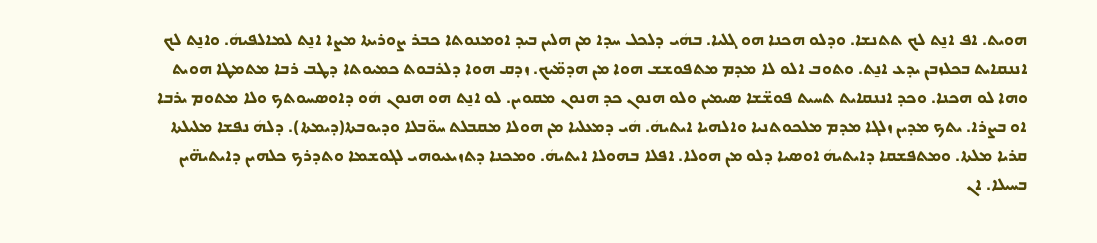ܗܘܝܬ. ܐܦ ܐܢ̱ܬ ܠܟ ܬܬܢܫܐ. ܘܕܠܘ ܗܟܢܐ ܗܘ ܓܠܝܐ. ܒܗܿܝ ܕܠܟܠ ܚܕܐ ܡܢ ܗܠܝܢ ܒܝܕ ܐܘܡܢܘܬܐ ܟܒܪ ܨܘܪܝܬܐ ܡܨܐ ܐܢ̱ܬ ܠܡܐܠܦܝܗܿ. ܘܐܢ̱ܬ ܠܟ ܐܢܢܩܐܝܬ ܒܟܠܙܒܢ ܝܕܥ ܐܢ̱ܬ. ܘܬܘܒ ܐܠܘ ܠܐ ܡܕܡ ܡܬܦܘܫܫ ܗܘܐ ܡܢ ܗܕܡ̈ܝܟ. ܙܕܩ ܗܘܐ ܕܠܪܒܘܬ ܟܡܝܘܬܐ ܕܛܒ ܪܒܐ ܡܬܡܛܐ ܗܘܝܬ ܘܗܐ ܠܘ ܗܟܢܐ. ܘܟܕ ܐܢܢܩܐܝܬ ܬܚܝܬ ܦܘܫ̈ܫܐ ܣܝܡܝܢ ܘܠܘ ܗܢܘܢ ܟܕ ܗܢܘܢ ܡܩܘܝܢ. ܠܘ ܐܢ̱ܬ ܗܘ ܗܢܘܢ ܗܿܘ ܕܐܘܣܚܘܬܟ ܘܠܐ ܡܬܘܡ ܝܪܒܐ ܐܘ ܒܨܪܐ. ܝܬܟ ܡܕܝܢ ܙܠܓܐ ܡܕܡ ܡܠܟܘܬܢܝܐ ܘܐܠܗܝܐ ܐܝܬܝܗܿ. ܗܿܝ ܕܡܥܠܝܐ ܡܢ ܗܘܠܐ ܡܩܒܠܬ ܚܘ̈ܒܠܐ ܘܕܝܘܒܬܐ(ܕܝܡܬܐ). ܕܠܗܿ ܢܦܫܐ ܡܠܝܠܬܐ ܩܪܝܐ ܡܠܬܐ. ܘܡܬܦܫܩܐ ܕܐܝܬܝܗܿ ܐܘܣܝܐ ܕܠܘ ܡܢ ܗܘܠܐ. ܐܦܠܐ ܒܗܘܠܐ ܐܝܬܝܗܿ. ܘܡܟܢܐ ܕܬܙܝܥܝܘܗܝ ܠܓܘܫܡܐ ܘܬܕܪܟ ܟܠܗܝܢ ܕܐܝܬܝܗ̈ܝܢ ܒܚܝܠܐ. ܐܢ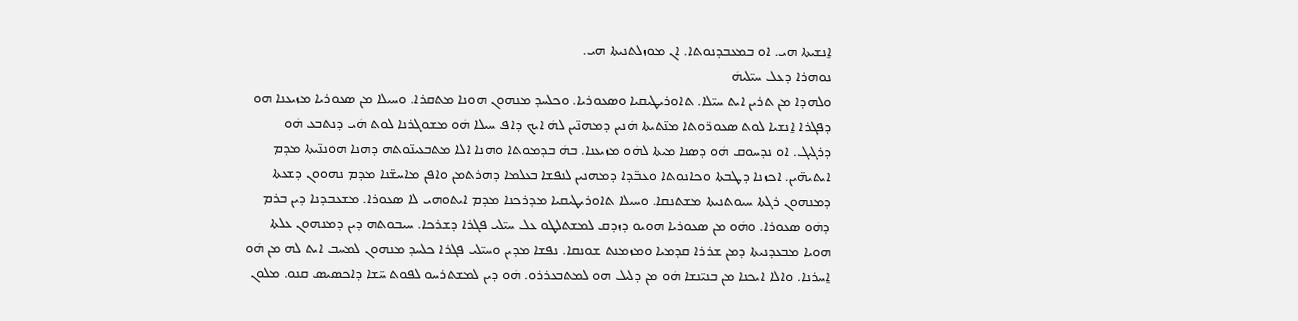ܐ̱ܢܫܝܬܐ ܗܝ. ܐܘ ܒܡܥܒܕܢܘܬܐ. ܐܢ ܡܘܙܠܬܢܝܬܐ ܗܝ.
ܢܘܗܪܐ ܕܥܠ ܚܝ̈ܠܝܗܿ
ܘܠܗܕܐ ܡܢ ܬܪܝܢ ܐܝܬ ܚܝ̈ܠܐ. ܬܐܘܪܝܛܝܩܝܐ ܘܣܥܘܪܝܐ. ܘܟܠܚܕ ܡܢܗܘܢ ܗܘܢܐ ܡܬܩܪܐ. ܘܚܝܠܐ ܡܢ ܣܥܘܪܝܐ ܡܙܝܥܢܐ ܗܘ ܕܦܓܪܐ ܐ̱ܢܫܝܐ ܠܘܬ ܣܥܘܪ̈ܘܬܐ ܡܢ̈ܬܝܬܐ ܗܿܢܝܢ ܕܡܗܢ̈ܝܢ ܠܗܿ ܐܝܟ ܕܐܦ ܚܝܠܐ ܗܿܘ ܡܫܘܓܪܢܐ ܠܘܬ ܗܿܝ ܕܢܬܒܥ ܗܿܘ ܕܪܓܝܓ. ܐܘ ܢܕܚܘܩ ܗܿܘ ܕܣܢܐ ܡܝܬܐ ܠܗܿܘ ܡܙܝܥܢܐ. ܒܗܿ ܒܕܡܘܬܐ ܘܗܢܐ ܐܠܐ ܡܬܒܥܝܢ̈ܘܬܗ ܕܗܢܐ ܗܘܢܢ̈ܝܬܐ ܡܕܡ ܐܝܬܝܗ̈ܝܢ. ܐܟܙܢܐ ܕܛܒܬܐ ܘܟܐܢܘܬܐ ܘܥܒ̈ܕܐ ܕܡܗܢܝܢ ܠܢܦܫܐ ܒܥܠܡܐ ܕܗܪܬܡܢ ܘܐܦܢ ܡܐܚܫ̈ܢܐ ܡܕܡ ܢܗܘܘܢ ܕܫܥܬܐ ܕܡܢܗܘܢ ܪܓܬܐ ܚܝܘܬܢܝܬܐ ܡܫܬܢܩܐ. ܘܚܝܠܐ ܬܐܘܪܝܛܝܩܝܐ ܡܕܪܟܢܐ ܡܕܡ ܐܝܬܘܗܝ ܠܐ ܣܥܘܪܐ. ܡܫܥܒܕܢܐ ܕܝܢ ܒܪܡ ܕܗܿܘ ܣܥܘܪܐ. ܘܗܿܘ ܡܢ ܣܥܘܪܝܐ ܗܘܝܘ ܕܙܕܩ ܠܡܫܬܠܛܘ ܥܠ ܚܝ̈ܠܝ ܦܓܪܐ ܕܫܪܟܐ. ܚܝܒܘܬܗ ܕܝܢ ܕܡܢܗܘܢ ܥܠܬܐ ܗܘܝܐ ܡܒܥܕܢܝܬܐ ܕܡܢ ܫܪܪܐ ܩܕܡܝܐ ܘܡܙܡܢܬ ܫܘܢܩܐ. ܢܦܫܐ ܡܕܝܢ ܘܚܝ̈ܠܝ ܦܓܪܐ ܟܠܚܕ ܡܢܗܘܢ ܠܡܚܒ ܐܝܬ ܠܗ ܡܢ ܗܿܘ ܐ̱ܚܪܢܐ. ܘܐܠܐ ܐܝܟܢܐ ܡܢ ܒܢܝ̈ܢܫܐ ܗܿܘ ܡܢ ܕܠܝܠ ܗܘ ܠܡܬܒܥܪܪܘ. ܗܿܘ ܕܝܢ ܠܡܫܬܪܚܘ ܠܦܘܬ ܚ̈ܫܐ ܕܐܟܣܝܣ ܩܢܘ. ܡܠܘܢ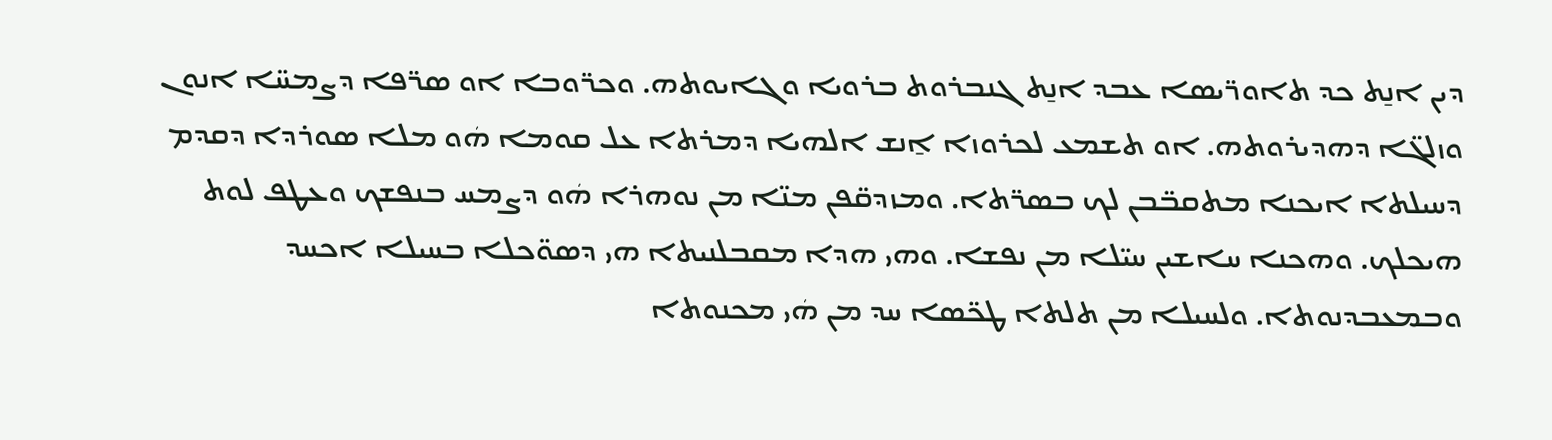ܕܝܢ ܐܢ̱ܬ ܟܕ ܬܐܘܪ̈ܝܣܐ ܥܒܕ ܐܢ̱ܬ ܓܢܒܪܘܬ ܒܪܘܝܐ ܘܓܐܝܘܬܗ. ܘܟܪ̈ܘܒܐ ܐܘ ܣܪ̈ܦܐ ܕܨܡܚ̈ܐ ܐܢܘܢ ܘܙܠܓ̈ܐ ܕܗܕܝܪܘܬܗ. ܐܘ ܬܫܡܥ ܠܟܪܘܙܐ ܐ̱ܢܫ ܐܠܗܝܐ ܕܡܪܬܐ ܥܠ ܩܘܡܐ ܗܿܘ ܡܠܐ ܣܘܪܕܐ ܕܩܕܡ ܕܚܝܠܬܐ ܐܝܟܢܐ ܡܬܩܒ̈ܒܢ ܠܟ ܒܣܪ̈ܬܐ. ܘܡܙܕܩ̈ܦܢ ܡܢ̈ܐ ܡܢ ܢܘܗܪܐ ܗܿܘ ܕܨܡܚ ܒܢܦܫܟ ܘܥܛܦ ܠܘܬ ܗܝܟܠܟ. ܘܗܟܢܐ ܚܐܫܝܢ ܚܝ̈ܠܐ ܡܢ ܢܦܫܐ. ܘܗܝ ܗܕܐ ܡܩܒܠܢܝܬܐ ܗܝ ܕܣܘ̈ܟܠܐ ܒܚܝܠܐ ܐܟܚܕ ܘܒܡܥܒܕܢܘܬܐ. ܘܠܚܝܠܐ ܡܢ ܬܠܬܐ ܛܟ̈ܣܐ ܚܕ ܡܢ ܗܿܝ ܡܟܢܘܬܐ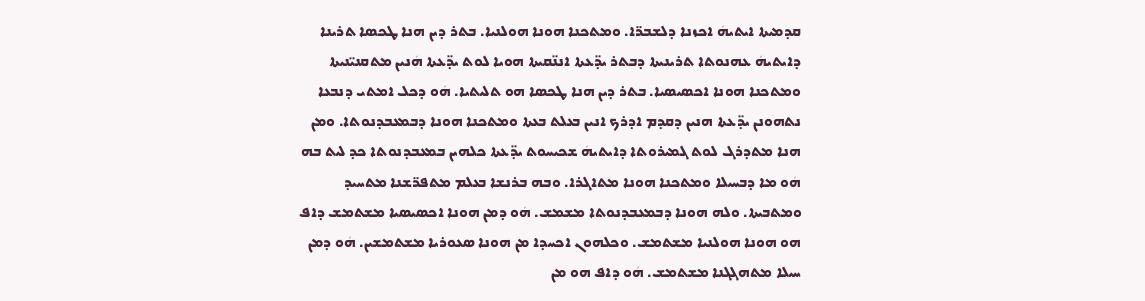ܩܕܡܝܬܐ ܐܝܬܝܗܿ ܐܟܙܢܐ ܕܠܫܒܪ̈ܐ. ܘܡܬܟܢܐ ܗܘܢܐ ܗܘܠܢܝܐ. ܒܬܪ ܕܝܢ ܗܢܐ ܛܟܣܐ ܬܪܝܢܐ ܕܐܝܬܝܗܿ ܥܗܢܘܬܐ ܬܪܝܢܝܬܐ ܕܒܬܪ ܝܕ̈ܥܬܐ ܐܢܢ̈ܩܝܬܐ ܗܘܝܐ ܠܘܬ ܝܕ̈ܥܬܐ ܗܿܢܝܢ ܡܬܩܢܝ̈ܢܝܬܐ ܘܡܬܟܢܐ ܗܘܢܐ ܐܟܣܝܣܝܐ. ܒܬܪ ܕܝܢ ܗܢܐ ܛܟܣܐ ܗܘ ܬܠܝܬܝܐ. ܗܿܘ ܕܟܠ ܐܡܬܝ ܕܢܒܥܐ ܢܬܗܘܢܢ ܝܕ̈ܥܬܐ ܗܢܝܢ ܕܩܕܡ ܐܕܪܟ ܐܢܝܢ ܒܥܠܬ ܒܥܬܐ ܘܡܬܟܢܐ ܗܘܢܐ ܕܒܡܥܒܕܢܘܬܐ. ܘܡܢ ܗܢܐ ܡܬܕܪܓ ܠܘܬ ܓܡܝܪܘܬܐ ܕܐܝܬܝܗܿ ܫܟܝܚܘܬ ܝܕ̈ܥܬܐ ܟܠܗܝܢ ܒܡܥܒܕܢܘܬܐ ܟܕ ܠܝܬ ܒܗ ܗܿܘ ܡܐ ܕܒܚܝܠܐ ܘܡܬܟܢܐ ܗܘܢܐ ܡܬܐܓܪܐ. ܘܒܗ ܒܪܢܫܐ ܒܥܠܡ ܡܬܦܪ̈ܫܢܐ ܡܬܚܝܕ ܘܡܬܒܝܬܐ. ܘܠܗ ܗܘܢܐ ܕܒܡܥܒܕܢܘܬܐ ܡܫܡܫ. ܗܿܘ ܕܡܢ ܗܘܢܐ ܐܟܣܝܣܝܐ ܡܫܬܡܫ ܕܐܦ ܗܘ ܗܘܢܐ ܗܘܠܢܝܐ ܡܫܬܡܫ. ܘܟܠܗܘܢ ܐܟܚܕܐ ܡܢ ܗܘܢܐ ܣܥܘܪܝܐ ܡܫܬܡܫܝܢ. ܗܿܘ ܕܡܢ ܚܝܠܐ ܡܬܗܓܓܢܐ ܡܫܬܡܫ. ܗܿܘ ܕܐܦ ܗܘ ܡܢ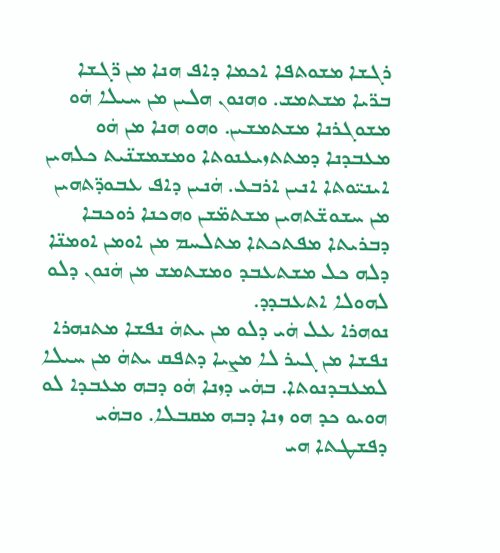ܪܓܫܐ ܡܫܘܬܦܐ ܐܟܡܐ ܕܐܦ ܗܢܐ ܡܢ ܪ̈ܓܫܐ ܒܪ̈ܝܐ ܡܫܬܡܫ. ܘܗܢܘܢ ܗܠܝܢ ܡܢ ܚܝܠܐ ܗܿܘ ܡܫܘܓܪܢܐ ܡܫܬܡܫܝܢ. ܘܗܘ ܗܢܐ ܡܢ ܗܿܘ ܡܥܒܕܢܐ ܕܡܬܬܙܝܥܢܘܬܐ ܘܡܫܡܫܢ̈ܝܬ ܟܠܗܝܢ ܐܝܢܝ̈ܘܬܐ ܐܢܝܢ ܐܪܒܥ. ܗܿܢܝܢ ܕܐܦ ܥܒܘܕ̈ܬܗܝܢ ܡܢ ܚܫܘܫ̈ܬܗܝܢ ܡܫܬܡ̈ܫܢ ܘܗܟܢܐ ܪܘܟܒܐ ܕܒܪܝܬܐ ܡܦܬܟܬܐ ܡܬܠܚܡ ܡܢ ܐܘܡܢ ܐܘܡܢ̈ܐ ܕܠܗ ܟܠ ܡܫܬܥܒܕ ܘܡܫܬܡܫ ܡܢ ܗܿܢܘܢ ܕܠܘ ܠܗܘܠܐ ܐܬܥܒܕܕ.
ܢܘܗܪܐ ܥܠ ܗܿܝ ܕܠܘ ܡܢ ܝܬܗܿ ܢܦܫܐ ܡܬܢܗܪܐ
ܢܦܫܐ ܡܢ ܓܝܪ ܠܐ ܡܨܝܐ ܕܬܦܩ ܝܬܗܿ ܡܢ ܚܝܠܐ ܠܡܥܒܕܢܘܬܐ. ܒܗܿܝ ܕܙܢܐ ܗܿܘ ܕܒܗ ܡܥܒܕܐ ܠܘ ܗܘܝܘ ܟܕ ܗܘ ܙܢܐ ܕܒܗ ܡܩܒܠܐ. ܘܒܗܿܝ ܕܦܫܛܬܐ ܗܝ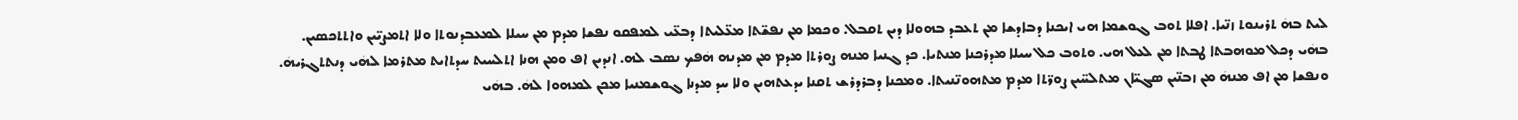ܠܝܬ ܒܗܿ ܬܪܝܢܘܬ ܙܢ̈ܝܐ. ܐܦܠܐ ܬܘܒ ܓܘܫܡܐ ܗܝ ܐܝܟܢܐ ܕܒܐܕܫܐ ܡܢ ܬܥܒܕ ܒܗܘܠܐ ܕܝܢ ܬܩܒܠ. ܘܟܡܐ ܡܢ ܢܦܫ̈ܬܐ ܡܥ̈ܠܝܬܐ ܕܒܥ̈ܝ ܠܡܦܩܘ ܢܦܫܐ ܡܕܡ ܡܢ ܚܝܠܐ ܠܡܥܒܕܢܘܬܐ ܘܠܐ ܐܬܡܨܝ̈ܝܢ ܘܐܬܬܟܣܝܢ. ܒܗܿܝ ܕܟܠ ܡܘܗܒܬܐ ܛܒܬܐ ܡܢ ܠܥܠ ܗܝ. ܘܬܘܒ ܟܠ ܚܝܠܐ ܡܕܪܟܢܐ ܡܢܬܝܐ. ܟܕ ܓܢܝܐ ܡܢܗ ܨܘܪܬܐ ܡܕܡ ܡܢ ܡܕܢܗ ܗܿܦܟ ܢܣܒ ܠܗ. ܐܢܕܝܢ ܐܦ ܘܡܢ ܗܢܐ ܐܬܠܚܝܬ ܚܕܬܐܝܬ ܡܬܪܡܐ ܠܗܿܝ ܕܢܬܬܓܪܝܗܿ. ܘܢܦܫܐ ܡܢ ܐܦ ܡܢܗܿ ܡܢ ܙܒܢ̈ܝܢ ܣܓܝ̈ܐܢ ܡܬܠܚ̈ܝܢ ܨܘܪ̈ܬܐ ܡܕܡ ܡܬܗܘܢ̈ܢܝܬܐ. ܘܡܟܢܐ ܕܒܪܕܪܫ ܬܩܢܐ ܝܕܥܬܗܝܢ ܘܠܐ ܚܕ ܡܕܢܐ ܓܘܫܡܢܝܐ ܡܟܢ ܠܡܗܘܐ ܠܗܿ. ܒܗܿܝ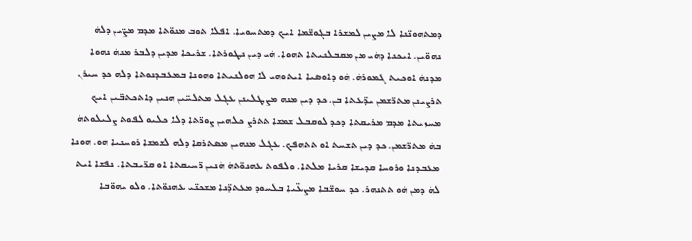ܕܡܬܗܘܢ̈ܢܐ ܠܐ ܡܨܝܢ ܠܡܫܪܐ ܒܓܘܫ̈ܡܐ ܐܝܟ ܕܡܬܚܘܝܐ. ܐܦܠܐ ܬܘܒ ܡܢܘ̈ܬܐ ܡܕܡ ܡܨ̈ܝܢ ܕܠܗܿ ܢܗܘ̈ܝܢ. ܐܝܟܢܐ ܕܗܿܝ ܡܢ ܡܩܒܠܢܝܬܐ ܬܗܘܐ. ܗܿܝ ܕܝܢ ܢܛܘܪܬܐ. ܫܪܝܟܐ ܡܕܝܢ ܕܠܒܪ ܡܢܗܿ ܢܗܘܐ ܡܕܢܗܿ ܐܘܟܝܬ ܓܡܘܪܗܿ. ܗܿܘ ܕܐܘܣܝܐ ܐܝܬܘܗܝ ܠܐ ܗܘܠܢܝܬܐ ܘܗܘܢܐ ܒܡܥܒܕܢܘܬܐ ܕܠܗ ܟܕ ܚܝܪܢ ܬܪܨܝܢܢ ܡܬܪ̈ܫܡܢ ܝܕ̈ܥܬܐ ܒܢ. ܟܕ ܕܝܢ ܡܢܗ ܡܨܛܠܝܢܢ ܥܓܠ ܡܬܠܚ̈ܝܢ ܗܢܝܢ ܕܐܬܟܬܒ̈ܝܢ ܐܝܟ ܡܚܙܝܬܐ ܡܕܡ ܡܪܝܩܬܐ ܕܟܕ ܠܘܩܒܠ ܫܡܫܐ ܬܬܪܨ ܟܠܗܝܢ ܨܘܪ̈ܬܐ ܕܠܐ ܟܠܝܘ ܠܦܘܬ ܨܠܝܠܘܬܗܿ ܒܗܿ ܡܬܪ̈ܫܡܢ. ܟܕ ܕܝܢ ܬܫܚܬ ܐܘ ܬܬܗܦܟ. ܥܓܠ ܡܢܗܝܢ ܡܣܬܪܩܐ ܕܠܗ ܠܫܡܫܐ ܪܘܚܢܝܐ ܗܘ. ܗܘܢܐ ܡܥܒܕܢܐ ܘܪܘܚܐ ܩܕܝܫܐ ܩܪܝܐ ܡܠܬܐ. ܘܠܦܘܬ ܥܗܢܘ̈ܬܗܿ ܗܿܢܝܢ ܪ̈ܚܝܩܬܐ ܐܘ ܩܪ̈ܝܒܬܐ. ܢܦܫܐ ܐܝܬ ܠܗܿ ܕܡܢ ܗܿܘ ܬܬܢܗܪ. ܟܕ ܚܘܫ̈ܒܐ ܡܨܥ̈ܝܐ ܒܠܚܘܕ ܡܥܬܕ̈ܢܐ ܡܫܟܢ̈ܝ ܥܗܢܘ̈ܬܐ. ܘܠܘ ܝܗܘ̈ܒܐ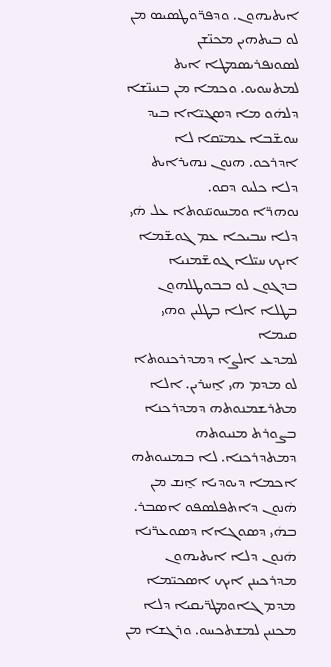ܐܝܬܝܗܘܢ. ܘܕܦܪ̈ܘܛܣܝܣ ܡܢ ܠܘ ܒܝܬܗܝܢ ܡܟܢ̈ܫܢ ܠܣܘܢܦܪܝܣܡܛܐ ܐܝܬ ܠܡܬܚܘܝܘ. ܘܟܡܐ ܡܢ ܒܢܝܢ̈ܫܐ ܕܠܗܿܘ ܡܐ ܕܣܓܝ̈ܐܐ ܒܝܕ ܚܘܫ̈ܒܐ ܥܡܝ̈ܩܐ ܠܐ ܐܕܪܟܘ. ܗܢܘܢ ܢܗܝܪܐܝܬ ܕܠܐ ܟܠܝܘ ܕܩܘ.
ܢܘܗܪ̈ܐ ܘܡܚܘܝ̈ܢܘܬܐ ܥܠ ܗܿܝ ܕܠܐ ܚܒܝܟܐ ܥܡ ܓܘܫ̈ܡܐ ܐܝܟ ܚܝ̈ܠܐ ܓܘܫ̈ܡܢܝܐ ܒܕܓܘܢ ܠܘ ܒܒܘܛܠܗܘܢ ܒܛܠܐ ܐܠܐ ܒܛܠܝܢ ܘܗܝ ܩܝܡܐ
ܠܡܕܥ ܐܠܨܐ ܕܡܕܪܟܢܘܬܐ ܠܘ ܡܕܡ ܗܝ ܐ̱ܚܪܝܢ. ܐܠܐ ܡܬܪܫܡܢܘܬܗ ܕܡܕܪܟܢܐ ܒܨܘܪܬ ܡܢܝܘܬܗ ܕܡܬܕܪܟܢܐ. ܠܐ ܒܡܢܝܘܬܗ ܐܟܡܐ ܕܝܘܕܝܐ ܐ̱ܢܫ ܡܢ ܗܿܢܘܢ ܕܐܬܦܠܣܦܘ ܐܣܒܪ. ܒܗܿܝ ܕܣܘܓܐܐ ܕܣܘܥܪ̈ܢܐ ܗܿܢܘܢ ܕܠܐ ܐܝܬܝܗܘܢ ܡܕܪܟܝܢܢ ܐܝܟ ܐܣܟܝ̈ܡܐ ܡܕܡ ܓܐܘܡܛܪ̈ܝܩܝܐ ܕܠܐ ܡܟܢܝܢ ܠܡܫܬܟܚܘ. ܘܪܓܫܐ ܡܢ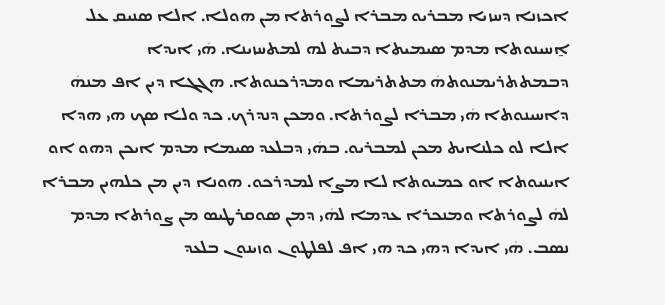ܐܟܙܢܐ ܕܚܙܝܐ ܡܒܪܝܘ ܡܒܪܐ ܠܨܘܪܬܐ ܡܢ ܗܘܠܐ. ܐܠܐ ܣܢܝܩ ܥܠ ܐ̱ܚܝܢܘܬܐ ܡܕܡ ܣܝܡܝܬܐ ܕܒܝܬ ܠܗ ܠܡܬܚܙܝܢܐ. ܗܿܝ ܐܝܕܐ ܕܒܡܬܬܪܝܡܢܘܬܗܿ ܡܬܬܪܝܡܐ ܘܡܕܪܟܢܘܬܐ. ܗܓܓܐ ܕܝܢ ܐܦ ܡܢܗܿ ܕܐܚܝܢܘܬܐ ܗܿܝ ܡܒܪܐ ܠܨܘܪܬܐ. ܘܡܟܢ ܕܢܕܪܟ. ܟܕ ܘܠܐ ܣܟ ܗܝ ܗܕܐ ܐܠܐ ܠܘ ܟܠܢܐܝܬ ܡܟܢ ܠܡܒܪܝܘ. ܒܗܿܝ ܕܒܠܥܕ ܣܝܡܐ ܡܕܡ ܐܝܟܢ ܕܗܘ ܐܘ ܐܝܢܝܘܬܐ ܐܘ ܟܡܝܘܬܐ ܠܐ ܡܨܐ ܠܡܕܪܟܘ. ܗܘܢܐ ܕܝܢ ܡܢ ܟܠܗܝܢ ܡܒܪܐ ܠܗܿ ܠܨܘܪܬܐ ܘܡܢܟܪܐ ܥܕܡܐ ܠܗܿܝ ܕܡܢ ܣܘܩܪܛܝܣ ܡܢ ܨܘܪܬܐ ܡܕܡ ܢܣܒ. ܗܿܝ ܐܝܕܐ ܕܗܝ ܟܕ ܗܝ ܐܦ ܠܦܠܛܘܢ ܘܙܝܢܘܢ ܒܠܥܕ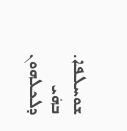ܫܘܚܠܦܐ. ܒܗܿܝ ܕܠܟܠܗܘܢ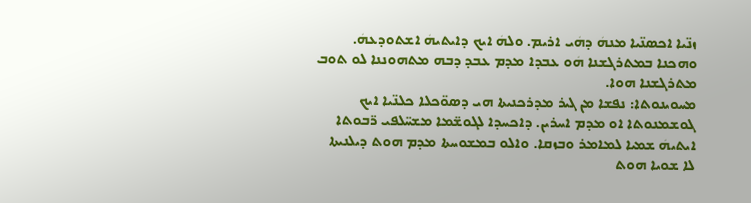ܙܢ̈ܝܐ ܐܟܣܢ̈ܝܐ ܡܢܗܿ ܕܗܿܝ ܐܪܝܡ. ܘܠܗܿ ܐܝܟ ܕܐܝܬܝܗܿ ܐܫܬܘܕܥܗܿ. ܘܗܟܢܐ ܒܡܬܪܓܫܢܐ ܗܿܘ ܥܒܕܐ ܡܕܡ ܥܒܕ ܕܒܗ ܡܬܗܘܢܢܐ ܠܘ ܬܘܒ ܡܬܪܓܫܢܐ ܗܘܐ.
ܡܚܘܝܢܘܬܐ: ܢܦܫܐ ܡܢ ܓܝܪ ܡܕܪܟܢܝܬܐ ܗܝ ܕܣܘ̈ܟܠܐ ܟܠܢ̈ܝܐ ܐܝܟ ܓܘܫܡܢܘܬܐ ܐܘ ܡܕܡ ܐܚܪܝܢ. ܕܐܟܚܕܐ ܠܓܘܫ̈ܡܐ ܡܫܚ̈ܠܦܝ ܪ̈ܒܘܬܐ ܐܝܬܝܗܿ ܫܡܝܐ ܠܡܐܡܪ ܘܒܙܩܐ. ܘܐܠܘ ܒܡܫܘܚܬܐ ܡܕܡ ܗܘܬ ܕܝܠܢܝܬܐ ܠܐ ܫܘܝܐ ܗܘܬ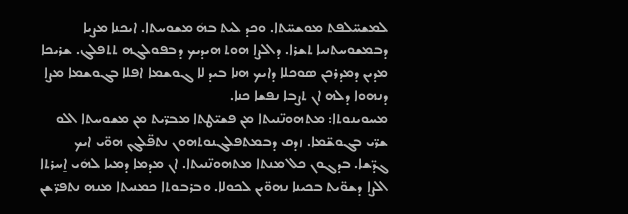ܠܡܫܚ̈ܠܦܬ ܡܘܫܚ̈ܬܐ. ܘܟܕ ܠܝܬ ܒܗܿ ܡܫܘܚܬܐ. ܐܝܟܢܐ ܡܨܝܐ ܕܒܡܫܘܚܬܢܝܐ ܬܫܪܐ. ܕܐܠܨܐ ܗܘܬ ܗܝܕܝܟ ܕܒܦܘܠܓܗ ܬܬܦܠܓ. ܫܪܝܟܐ ܡܕܝܢ ܕܡܕܪܟܢ ܣܘܟܠܐ ܕܐܝܟ ܗܢܐ ܒܝܕ ܠܐ ܓܘܫܡܐ ܐܦܠܐ ܒܓܘܫܡܐ ܡܨܐ ܕܢܗܘܐ ܕܠܗ ܐܢ ܬܨܒܐ ܢܦܫܐ ܟܢܐ.
ܡܚܘܝܢܘܬܐ: ܡܬܗܘܢ̈ܢܝܬܐ ܡܢ ܦܫܝ̈ܛܬܐ ܡܒܪ̈ܝܬ ܡܢ ܡܫܘܚܬܐ ܐܠܘ ܫܪ̈ܝ ܒܓܘܫ̈ܡܐ. ܙܕܩ ܕܒܡܬܦܠܓܢܘܬܗܘܢ ܢܬܦ̈ܠܓܢ ܗܘ̈ܝ ܐܝܟ ܓܕ̈ܫܐ. ܒܕܓܘܢ ܟܠ ܡܢܬܐ ܡܬܗܘܢ̈ܢܝܬܐ. ܐܢ ܡܕܡܐ ܕܡܝܐ ܠܗܿܝ ܐ̱ܚܪܬܐ ܐܠܨܐ ܕܫܘ̈ܝܬ ܒܟܝܢܐ ܢܗܘ̈ܝܢ ܠܟܘܠܐ. ܘܒܪܒܘܬܐ ܟܡܢܝܬܐ ܡܢܗ ܢܬܦܪ̈ܫܢ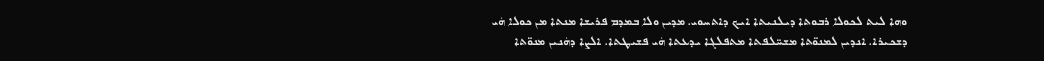ܘܗܐ ܠܝܬ ܠܟܘܠܐ ܪܒܘܬܐ ܕܝܠܢܝܬܐ ܐܝܟ ܕܐܬܚܘܝ. ܡܕܝܢ ܘܠܐ ܒܡܕܡ ܦܪܝܫܐ ܡܢܬܐ ܡܢ ܟܘܠܐ ܗܿܝ ܕܫܟܝܪܐ. ܐܢܕܝܢ ܠܡܢܘ̈ܬܐ ܡܫܚ̈ܠܦܬܐ ܡܬܦܠܓܐ ܝܕܥܬܐ ܗܿܝ ܦܫܝܛܬܐ. ܐܠܨܐ ܕܗܿܢܝܢ ܡܢܘ̈ܬܐ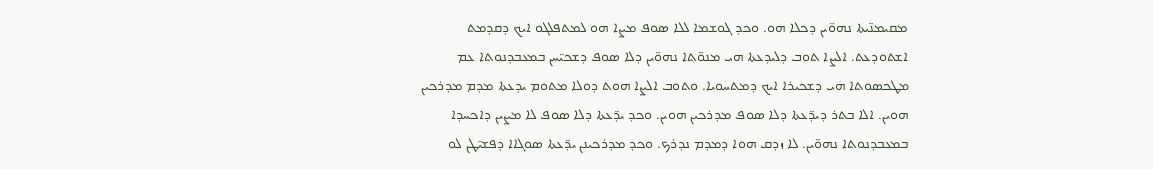ܡܩܝܡܢ̈ܝܬܐ ܢܗܘ̈ܝܢ ܕܟܠܐ ܗܘ. ܘܟܕ ܓܘܫܡܐ ܠܠܐ ܣܘܦ ܡܨܐ ܗܘ ܠܡܬܦܠܓܘ ܐܝܟ ܕܩܕܡܬ ܐܫܬܘܕܥܬ. ܐܠܨܐ ܬܘܒ ܕܠܝܕܥܬܐ ܗܝ ܡܢܘ̈ܬܐ ܢܗܘ̈ܝܢ ܕܠܐ ܣܘܦ ܕܫܟܝ̈ܚܢ ܒܡܥܒܕܢܘܬܐ ܥܡ ܡܛܟܣܘܬܐ ܗܿܝ ܕܫܟܝܪܐ ܐܝܟ ܕܡܬܚܘܝܐ. ܘܬܘܒ ܐܠܨܐ ܗܘܬ ܕܘܠܐ ܡܬܘܡ ܝܕܥܬܐ ܡܕܡ ܡܕܪܟܝܢ ܗܘܝܢ. ܐܠܐ ܒܬܪ ܕܝܕ̈ܥܬܐ ܕܠܐ ܣܘܦ ܡܕܪܟܝܢ ܗܘܝܢ. ܘܟܕ ܝܕ̈ܥܬܐ ܕܠܐ ܣܘܦ ܠܐ ܡܨܝܢ ܕܐܟܚܕܐ ܒܡܥܒܕܢܘܬܐ ܢܗܘ̈ܝܢ. ܠܐ ܙܕܩ ܗܘܐ ܕܡܕܡ ܢܕܪܟ. ܘܟܕ ܡܕܪܟܝܢܢ ܝܕ̈ܥܬܐ ܣܘܓܐܐ ܕܦܫܝ̈ܛܢ ܠܘ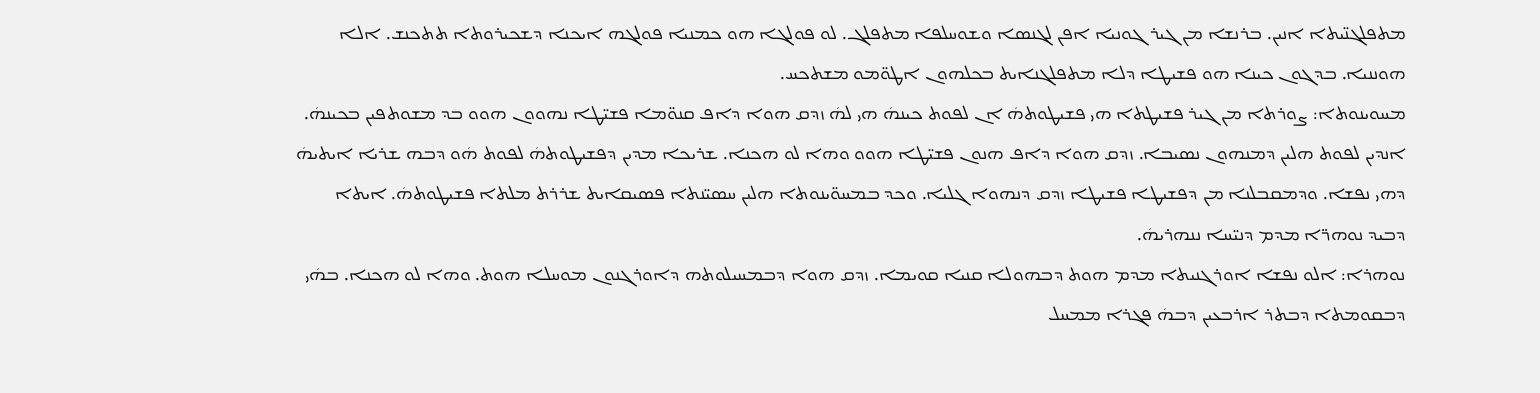ܡܬܦܠܓܢ̈ܝܬܐ ܐܢܝܢ. ܒܪܢܫܐ ܡܢ ܓܝܪ ܓܘܢܝܐ ܐܦܢ ܠܓܢܣܐ ܘܫܘܚܠܦܐ ܡܬܦܠܓ. ܠܘ ܦܘܠܓܐ ܗܘ ܟܡܢܝܐ ܦܘܠܓܗ ܐܝܟܢܐ ܕܫܟܝܪܘܬܐ ܬܬܟܢܫ. ܐܠܐ ܗܘܢܢܝܐ. ܒܕܓܘܢ ܟܝܢܐ ܗܘ ܦܫܝܛܐ ܕܠܐ ܡܬܦܠܓܢܐܝܬ ܒܟܠܗܘܢ ܐܛܘ̈ܡܘ ܡܫܬܟܚ.
ܡܚܘܝܢܘܬܐ: ܨܘܪܬܐ ܡܢ ܓܝܪ ܦܫܝܛܬܐ ܗܝ ܦܫܝܛܘܬܗܿ ܐܢ ܠܦܘܬ ܟܝܢܗܿ ܗܝ ܠܗܿ ܙܕܩ ܗܘܐ ܕܐܦ ܩܢܘ̈ܡܐ ܦܫܝ̈ܛܐ ܢܗܘܘܢ ܗܘܘ ܒܕ ܡܫܘܬܦܝܢ ܒܟܝܢܗܿ. ܐܢܕܝܢ ܠܦܘܬ ܗܠܝܢ ܕܡܢܗܘܢ ܢܣܝܒܐ. ܙܕܩ ܗܘܐ ܕܐܦ ܗܢܘܢ ܦܫܝ̈ܛܐ ܗܘܘ ܘܗܐ ܠܘ ܗܟܢܐ. ܫܪܝܟܐ ܡܕܝܢ ܕܦܫܝܛܘܬܗܿ ܠܦܘܬ ܗܿܘ ܕܒܗ ܫܪܝܐ ܐܝܬܝܗܿ ܕܗܝ ܢܦܫܐ. ܘܕܡܩܒܠܢܐ ܡܢ ܕܦܫܝܛܐ ܦܫܝܛܐ ܙܕܩ ܕܢܗܘܐ ܓܠܝܐ. ܘܟܕ ܒܡܚܘ̈ܝܢܘܬܐ ܗܠܝܢ ܚܣܝ̈ܢܬܐ ܦܣܝܩܐܝܬ ܫܪܪܬ ܡܠܬܐ ܦܫܝܛܘܬܗܿ. ܐܝܬܐ ܕܒܝܕ ܢܘܗܪ̈ܐ ܡܕܡ ܕܢܝ̈ܚܐ ܢܢܗܪܝܗܿ.
ܢܘܗܪܐ: ܐܠܘ ܢܦܫܐ ܐܘܪܓܢܝܬܐ ܡܕܡ ܗܘܬ ܕܒܗܘܠܐ ܩܢܝܐ ܩܘܝܡܐ. ܙܕܩ ܗܘܐ ܕܒܡܚܝܠܘܬܗ ܕܐܘܪܓܢܘܢ ܡܘܚܠܐ ܗܘܬ. ܘܗܐ ܠܘ ܗܟܢܐ. ܒܗܿܝ ܕܒܩܘܡܬܐ ܕܒܬܪ ܐܪܒܥܝܢ ܕܒܗܿ ܦܓܪܐ ܡܡܚܠ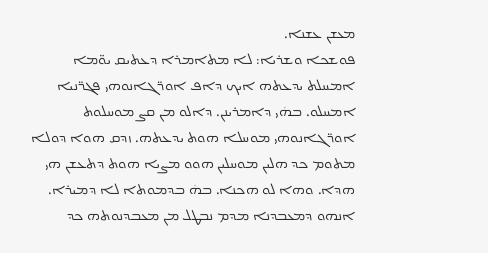ܡܥܫܢ ܥܫܢܐ.
ܦܘܫܟܐ ܘܫܪܝܐ: ܠܐ ܡܬܐܡܪܐ ܕܥܬܝܩ ܝܘ̈ܡܐ ܐܡܚܠܬ ܝܕܥܬܗ ܐܝܟ ܕܐܦ ܐܘܪ̈ܓܐܢܘܗܝ ܦܓܪ̈ܢܝܐ ܐܡܚܠܘ. ܒܗܿܝ ܕܐܡܪܝܢܢ. ܕܐܠܘ ܡܢ ܩܨ ܡܘܚܠܘܬ ܐܘܪ̈ܓܐܢܘܗܝ ܡܘܚܠܐ ܗܘܬ ܝܕܥܬܗ. ܙܕܩ ܗܘܐ ܕܘܠܐ ܡܬܘܡ ܟܕ ܗܠܝܢ ܡܘܚܠܝܢ ܗܘܘ ܡܨܝܐ ܗܘܬ ܕܬܥܫܢ ܗܝ ܗܕܐ. ܘܗܐ ܠܘ ܗܟܢܐ. ܒܗܿ ܒܕܡܘܬܐ ܠܐ ܕܡܝܪܐ. ܐܢܗܘ ܕܡܥܒܕܢܐ ܡܕܡ ܢܒܛܠ ܡܢ ܡܥܒܕܢܘܬܗ ܟܕ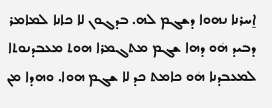ܐ̱ܚܪܢܐ ܢܗܘܐ ܕܫܓܡ ܠܗ. ܒܕܓܘܢ ܠܐ ܟܐܢܐ ܠܡܐܡܪ ܕܒܝܕ ܗܿܘ ܕܗܐ ܫܓܡ ܡܬܓܡܪܐ ܗܘܬ ܡܥܒܕܢܘܬܐ ܠܡܥܒܕܢܐ ܗܿܘ ܟܐܡܬ ܟܕ ܠܐ ܫܓܡ ܗܘܐ. ܘܗܕܐ ܡܢ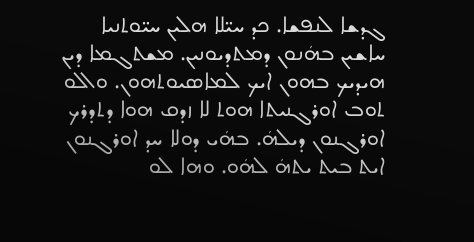ܓܕܫܐ ܠܢܦܫܐ. ܟܕ ܚܝ̈ܠܐ ܗܠܝܢ ܚܝ̈ܘܬܢܝܐ ܚܐܫܝܢ ܒܗܿܢܘܢ ܕܡܬܕܝܘܢܝܢ. ܡܫܬܓܡܐ ܕܝܢ ܗܝܕܝܟ ܒܗܘܢ ܐܝܟ ܠܡܐܣܝܘܬܗܘܢ. ܘܐܠܘ ܬܘܒ ܐܘܪܓܢܝܬܐ ܗܘܬ ܠܐ ܙܕܩ ܗܘܐ ܕܬܕܪܟ ܐܘܪܓܢܘܢ ܕܝܠܗܿ. ܒܗܿܝ ܕܘܠܐ ܚܕ ܐܘܪܓܢܘܢ ܐܝܬ ܒܝܬ ܝܬܗܿ ܠܗܿܘ. ܘܗܐ ܠܘ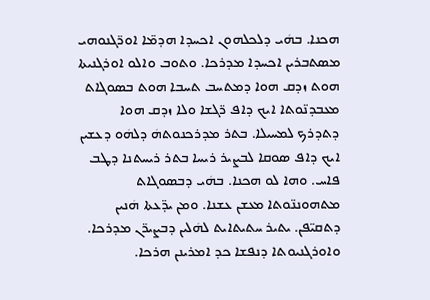ܗܟܢܐ. ܒܗܿܝ ܕܠܟܠܗܘܢ ܐܟܚܕܐ ܗܕܡ̈ܐ ܐܘܪ̈ܓܢܘܗܝ ܡܣܬܒܪܝܢ ܐܟܚܕܐ ܡܕܪܟܐ. ܘܬܘܒ ܘܐܠܘ ܐܘܪܓܢܝܬܐ ܗܘܬ ܙܕܩ ܗܘܐ ܕܡܬܚܒ ܬܚܒܐ ܗܘܬ ܒܣܘܓܐܬ ܡܥܒܕܢ̈ܘܬܐ ܐܝܟ ܕܐܦ ܪ̈ܓܫܐ ܘܠܐ ܙܕܩ ܗܘܐ ܕܬܕܪܟ ܠܡܚܝܠܐ. ܒܬܪ ܡܕܪܟܢܘܬܗܿ ܕܠܗܿܘ ܕܥܫܝܢ ܐܝܟ ܕܐܦ ܣܘܩܐ ܠܒܨܝܪ ܪܝܚܐ ܒܬܪ ܪܝܚܬܢܐ ܕܛܒ ܦܐܚ. ܘܗܐ ܠܘ ܗܟܢܐ. ܒܗܿܝ ܕܒܣܘܓܐܬ ܡܬܗܘܢܢ̈ܘܬܐ ܡܥܫܢ ܥܫܢܐ. ܘܡܢ ܝܕ̈ܥܬܐ ܗܿܢܝܢ ܕܬܩܝ̈ܦܢ. ܝܬܝܪ ܚܬܝܬܐܝܬ ܠܗܿܠܝܢ ܕܒܨܝܪ̈ܢ ܡܕܪܟܐ. ܘܐܘܪܓܢܝܘܬܐ ܕܢܦܫܐ ܟܕ ܐܡܪܝܢܢ ܗܪܟܐ.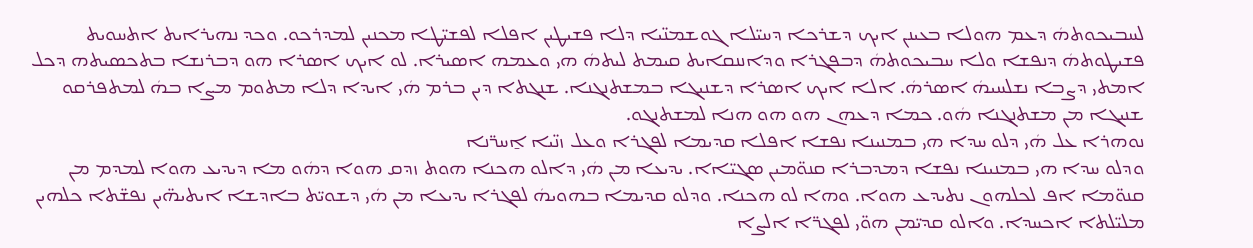ܠܚܒܝܟܘܬܗܿ ܕܥܡ ܗܘܠܐ ܒܥܝܢܢ ܐܝܟ ܕܫܪܟܐ ܕܚܝ̈ܠܐ ܓܘܫܡܢ̈ܝܐ ܕܠܐ ܦܫܝܛܝܢ ܐܦܠܐ ܠܦܫܝ̈ܛܐ ܡܟܢܝܢ ܠܡܕܪܟܘ. ܘܟܕ ܢܗܝܪܐܝܬ ܐܬܚܘܝܬ ܦܫܝܛܘܬܗܿ ܕܢܦܫܐ ܘܠܐ ܚܒܝܟܘܬܗܿ ܕܒܦܓܪܐ ܘܕܐܢܢܩܐܝܬ ܩܝܡܬ ܠܝܬܗܿ ܗܝ ܘܥܡܗ ܐܣܝܪܐ. ܠܘ ܐܝܟ ܐܣܪܐ ܗܘ ܕܒܪܢܫܐ ܒܬܟܣܝܬܗ ܕܟܠ ܐܡܬܝ ܕܨܒܐ ܢܫܠܚܝܗܿ ܐܣܪܗܿ. ܐܠܐ ܐܝܟ ܐܣܪܐ ܕܫܢܝܓܐ ܒܡܫܬܢܓܢܐ. ܫܢܓܬܐ ܕܝܢ ܒܪܡ ܗܿܝ ܐܝܕܐ ܕܠܐ ܡܬܘܡ ܡܨܐ ܒܗܿ ܠܡܬܦܪܩܘ ܫܢܝܓܐ ܡܢ ܡܫܬܢܓܢܐ ܗܿܘ. ܟܡܐ ܕܥܗܢ ܗܘ ܗܘ ܗܢܐ ܠܡܫܬܢܓܘ.
ܢܘܗܪܐ ܥܠ ܗܿܝ ܕܠܘ ܚܕܐ ܗܝ ܒܡܢܝܢܐ ܢܦܫܐ ܐܦܠܐ ܩܕܝܡܐ ܠܦܓܪܐ ܘܥܠ ܙܢ̈ܝܐ ܐ̱ܚܪ̈ܢܐ
ܘܕܠܘ ܚܕܐ ܗܝ ܒܡܢܝܢܐ ܢܦܫܐ ܕܡܕܒܪܐ ܩܢܘ̈ܡܝܢ ܣܓܝ̈ܐܐ. ܝܕܝܥܐ ܡܢ ܗܿܝ ܕܐܠܘ ܗܟܢܐ ܗܘܬ ܙܕܩ ܗܘܐ ܕܗܿܘ ܡܐ ܕܝܕܝܥ ܗܘܐ ܠܡܕܡ ܡܢ ܩܢܘ̈ܡܐ ܐܦ ܠܟܠܗܘܢ ܢܬܝܕܥ ܗܘܐ. ܘܗܐ ܠܘ ܗܟܢܐ. ܘܕܠܘ ܩܕܝܡܐ ܒܗܘܝܗܿ ܠܦܓܪܐ ܝܕܝܥܐ ܡܢ ܗܿܝ ܕܫܘܝ̈ܬ ܒܐܕܫܐ ܐܝܬܝܗ̈ܝܢ ܢܦܫ̈ܬܐ ܟܠܗܝܢ ܡܠܝ̈ܠܬܐ ܐܟܚܕܐ. ܘܐܠܘ ܩܕܝ̈ܡܢ ܗܘ̈ܝ ܠܦܓܪ̈ܐ ܐܠܨܐ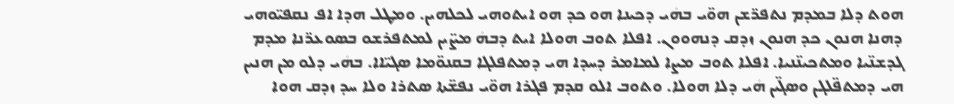ܗܘܬ ܕܠܐ ܒܡܕܡ ܢܬܦܪ̈ܫܢ ܗܘ̈ܝ ܒܗܿܝ ܕܟܝܢܐ ܗܘ ܟܕ ܗܘ ܐܝܬܘܗܝ ܠܟܠܗܝܢ. ܘܡܛܠ ܗܕܐ ܐܦ ܢܩܦܝ̈ܘܗܝ ܕܗܢܐ ܗܢܘܢ ܟܕ ܗܢܘܢ ܙܕܩ ܕܢܗܘܘܢ. ܐܦܠܐ ܬܘܒ ܗܘܠܐ ܐܝܬ ܕܒܗܿ ܡܨ̈ܝܢ ܠܡܬܦܪܫܘ ܒܣܘܥܪ̈ܢܐ ܡܕܡ ܓܕܫܢ̈ܝܐ ܘܡܬܟܝܢ̈ܢܝܐ. ܐܦܠܐ ܬܘܒ ܡܨܐ ܠܡܐܡܪ ܕܚܕܐ ܗܝ ܕܡܬܦܠܓܐ ܒܩܢܘ̈ܡܐ ܣܓܝ̈ܐܐ. ܒܗܿܝ ܕܠܘ ܡܢ ܗܢܝܢ ܗܝ ܕܡܬܦ̈ܠܓܢ ܘܣܓ̈ܝܢ ܗܿܝ ܕܠܐ ܗܘܠܐ. ܘܬܘܒ ܐܠܘ ܩܕܡ ܦܓܪܐ ܗܘ̈ܝ ܢܦܫ̈ܬܐ ܣܬܪܐ ܘܠܐ ܚܕ ܙܕܩ ܗܘܐ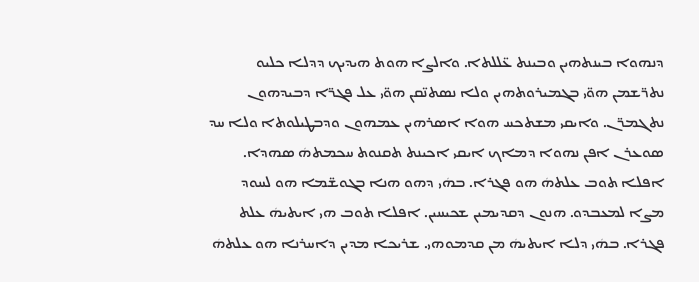ܕܢܗܘܐ ܒܝܢܬܗܝܢ ܘܒܝܢܬ ܥ̈ܠܠܬܐ. ܘܐܠܨܐ ܗܘܬ ܗܝܕܝܟ ܕܕܠܐ ܟܠܝܘ ܢܬܪ̈ܫܡܢ ܗܘ̈ܝ ܒܓܡܝܪܘܬܗܝܢ ܘܠܐ ܢܣܬܢ̈ܩܢ ܗܘ̈ܝ ܥܠ ܦܓܪ̈ܐ ܕܒܝܕܗܘܢ ܢܬܓܡܪ̈ܢ. ܘܐܝܩܝ ܡܫܬܟܚ ܗܘܐ ܐܣܪܗܝܢ ܥܡܗܘܢ ܘܕܒܛܝܠܘܬܐ ܘܠܐ ܚܕ ܣܘܥܪܢ ܐܦܢ ܢܗܘܐ ܕܡܐܟ ܐܝܩܝ ܐܟܝܢܬ ܬܩܢܘܬ ܚܟܡܬܗܿ ܣܗܕܐ. ܐܦܠܐ ܬܘܒ ܥܠܬܗܿ ܗܘ ܦܓܪܐ. ܒܗܿܝ ܕܗܘ ܗܢܐ ܒܓܘܫ̈ܡܐ ܗܘ ܠܚܘܕ ܡܨܐ ܠܡܥܒܕܘ. ܗܢܘܢ ܕܩܕܝܡܝܢ ܫܟܝܚܝܢ. ܐܦܠܐ ܬܘܒ ܗܝ ܐܝܬܝܗܿ ܥܠܬ ܦܓܪܐ. ܒܗܿܝ ܕܠܐ ܐܝܬܝܗܿ ܡܢ ܩܕܡܘܗܝ. ܫܪܝܟܐ ܡܕܝܢ ܕܐܚܪܢܐ ܗܘ ܥܠܬܗܿ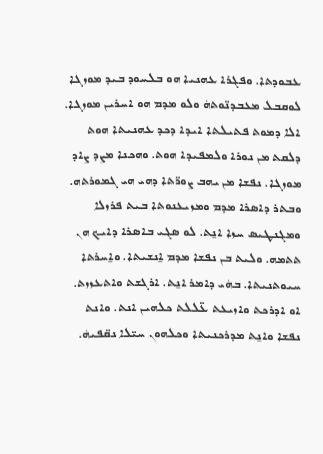ܥܒܘܕܬܐ. ܘܦܓܪܐ ܥܗܢܝܐ ܗܘ ܒܠܚܘܕ ܒܝܕ ܡܘܙܓܐ ܠܘܩܒܠ ܡܥܒܕܢ̈ܘܬܗܿ ܘܠܘ ܡܕܡ ܗܘ ܐܚܪܝܢ ܡܘܙܓܐ. ܐܠܐ ܕܡܘܬ ܦܬܝܠܬܐ ܐܝܕܐ ܕܟܕ ܥܗܢܝܬܐ ܗܘܬ ܕܠܩܬ ܡܢ ܢܘܪܐ ܘܠܡܦܝܕܐ ܗܘܬ. ܘܗܟܢܐ ܡܨܕ ܨܐܕ ܡܘܙܓܐ. ܢܦܫܐ ܡܢ ܝܗܒ ܨܘܪ̈ܬܐ ܕܗܝ ܗܝ ܓܡܘܪܬܗ. ܘܒܬܪ ܕܐܣܪܐ ܡܕܡ ܘܡܙܝܥܢܘܬܐ ܒܝܬ ܦܪܙܠܐ ܘܡܓܢܛܝܣ ܚܙܐ ܐܢ̱ܬ. ܠܘ ܣܓܝ ܒܐܣܪܐ ܕܐܝܟ ܗܢ ܬܬܡܗ. ܘܠܝܬ ܒܢ ܢܦܫܐ ܡܕܡ ܐ̱ܢܫܝܬܐ. ܘܐ̱ܚܪܬܐ ܚܝܘܬܢܝܬܐ. ܒܗܿܝ ܕܐܡܪ ܐܢ̱ܬ. ܐܪܓܫܬ ܘܐܬܥܙܙܬ. ܐܘ ܐܕܪܟܬ ܘܐܙܝܥܬ ܥ̈ܠܠܬ ܟܠܗܝܢ ܐܢܬ. ܘܐܢܬ ܢܦܫܐ ܘܐܢ̱ܬ ܡܕܪܟܢܝܬܐ ܘܟܠܗܘܢ ܚܝ̈ܠܐ ܢܩ̈ܦܝܗܿ.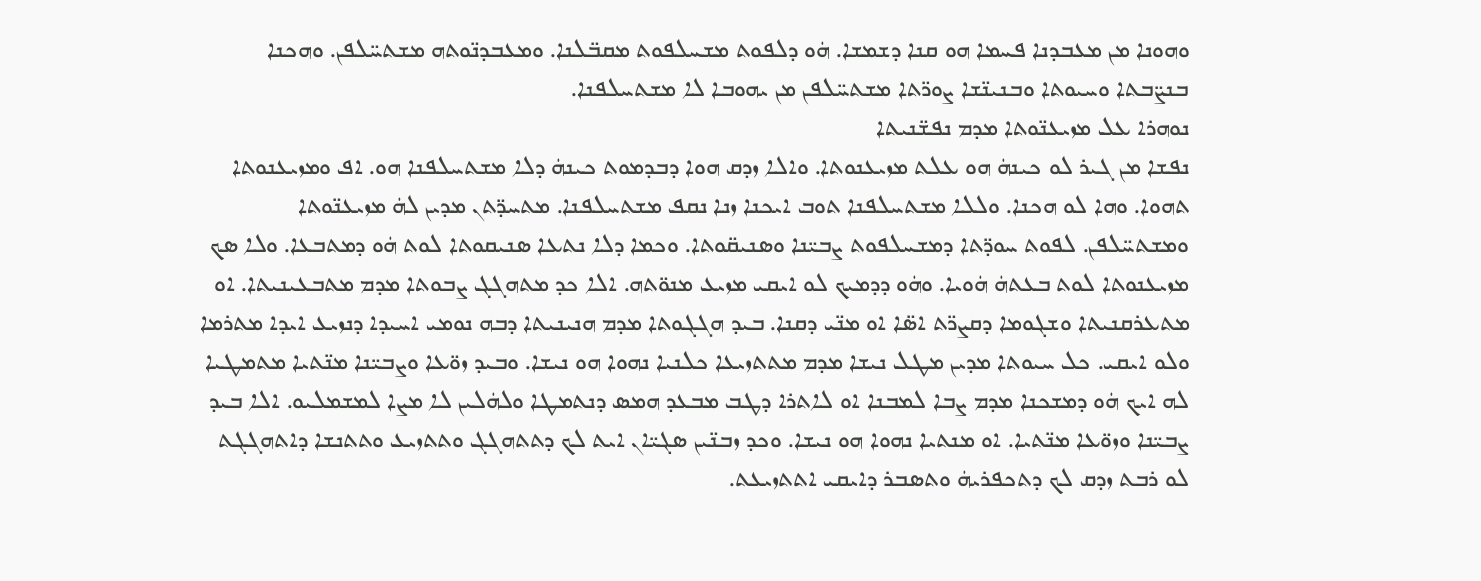ܘܗܘܢܐ ܡܢ ܡܥܒܕܢܐ ܦܚܡܐ ܗܘ ܩܢܐ ܕܫܡܫܐ. ܗܿܘ ܕܠܦܘܬ ܡܫܚܠܦܘܬ ܡܩܒ̈ܠܢܐ. ܘܡܥܒܕܢ̈ܘܬܗ ܡܫܬܚ̈ܠܦܢ. ܘܗܟܢܐ ܒܢܨ̈ܒܬܐ ܘܚܝܘܬܐ ܘܒܢܝܢ̈ܫܐ ܨܘܪ̈ܬܐ ܡܫܬܚ̈ܠܦܢ ܡܢ ܝܗܘܒܐ ܠܐ ܡܫܬܚܠܦܢܐ.
ܢܘܗܪܐ ܥܠ ܡܙܝܥܢ̈ܘܬܐ ܡܕܡ ܢܦܫ̈ܢܝܬܐ
ܢܦܫܐ ܡܢ ܓܝܪ ܠܘ ܟܝܢܗܿ ܗܘ ܥܠܬ ܡܙܝܥܢܘܬܐ. ܘܐܠܐ ܙܕܩ ܗܘܐ ܕܒܕܡܘܬ ܟܝܢܗܿ ܕܠܐ ܡܫܬܚܠܦܢܐ ܗܘ. ܐܦ ܘܡܙܝܥܢܘܬܐ ܬܗܘܐ. ܘܗܐ ܠܘ ܗܟܢܐ. ܘܠܠܐ ܡܫܬܚܠܦܢܐ ܬܘܒ ܐܝܟܢܐ ܙܢܐ ܢܩܦ ܡܫܬܚܠܦܢܐ. ܡܬܚܕ̈ܬܢ ܡܕܝܢ ܠܗܿ ܡܙܝܥܢ̈ܘܬܐ ܘܡܫܬܚ̈ܠܦܢ. ܠܦܘܬ ܚܘܕ̈ܬܐ ܕܡܫܚܠܦܘܬ ܨܒܝ̈ܢܐ ܘܣܢܝܩ̈ܘܬܐ. ܘܟܡܐ ܕܠܐ ܢܬܥܐ ܣܢܝܩܘܬܐ ܠܘܬ ܗܿܘ ܕܡܬܒܥܐ. ܘܠܐ ܣܟ ܡܙܝܥܢܘܬܐ ܠܘܬ ܒܥܬܗܿ ܗܿܘܝܐ. ܘܗܿܘ ܕܕܡܝܟ ܠܘ ܐܝܩܝ ܡܙܝܥ ܡܢܘ̈ܬܗ. ܐܠܐ ܟܕ ܡܬܗܓܓ ܨܒܘܬܐ ܡܕܡ ܡܬܒܥܝܢܝܬܐ. ܐܘ ܡܬܥܪܩܢܝܬܐ ܘܫܓܘܡܐ ܕܩܨܪ̈ܬ ܐܣ̈ܐ ܐܘ ܡܢ̈ܝ ܕܩܢܐ. ܒܝܕ ܗܓܓܘܬܐ ܡܕܡ ܗܢܝܢܝܬܐ ܕܒܗ ܢܘܡܝ ܐܚܝܕܐ ܕܢܙܝܥ ܐܝܕܐ ܡܬܪܡܐ ܘܠܘ ܐܝܩܝ. ܟܠ ܚܝܘܬܐ ܡܕܝܢ ܡܛܠ ܢܝܫܐ ܡܕܡ ܡܬܬܙܝܥܐ ܟܠܢܝܐ ܢܗܘܐ ܗܘ ܢܝܫܐ. ܘܒܝܕ ܙܘ̈ܥܐ ܘܨܒܝ̈ܢܐ ܡܢ̈ܬܝܐ ܡܬܡܛܝܐ ܠܗ ܐܝܟ ܗܿܘ ܕܡܫܟܢܐ ܡܕܡ ܨܒܐ ܠܡܒܢܐ ܐܘ ܠܐܬܪܐ ܕܛܒ ܡܒܥܕ ܗܡܣ ܕܢܬܡܛܐ ܘܠܗܿܠܝܢ ܠܐ ܡܨܐ ܠܡܫܡܠܝܘ. ܐܠܐ ܒܝܕ ܨܒܝ̈ܢܐ ܘܙܘ̈ܥܐ ܡܢ̈ܬܝܐ. ܐܘ ܡܢܬܝܐ ܢܗܘܐ ܗܘ ܢܝܫܐ. ܘܟܕ ܙܒܢ̈ܝܢ ܣܓܝ̈ܐܢ ܐܝܬ ܠܟ ܕܬܬܗܓܓ ܘܬܬܙܝܥ ܘܬܬܢܫܐ ܕܐܬܗܓܓܬ ܠܘ ܪܒܬ ܙܕܩ ܠܟ ܕܬܟܦܪܝܗܿ ܘܬܣܒܪ ܕܐܝܩܝ ܐܬܬܙܝܥܬ.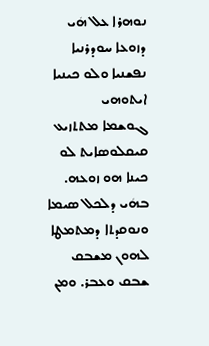ܢܘܗܪܐ ܥܠ ܗܿܝ ܕܙܘܥܐ ܚܘܕܪܢܝܐ ܢܦܫܢܝܐ ܘܠܘ ܟܝܢܝܐ ܐܝܬܘܗܝ
ܓܘܫܡܐ ܡܬܬܙܝܥ ܩܝܩܠܘܣܐܝܬ ܠܘ ܟܝܢܐ ܗܘ ܙܘܥܗ. ܒܗܿܝ ܕܠܟܠ ܣܝܡܐ ܘܢܘܩܕܬܐ ܕܡܬܡܛܐ ܠܗܘܢ ܡܫܒܩ ܫܒܩ ܘܥܒܪ. ܘܡܢ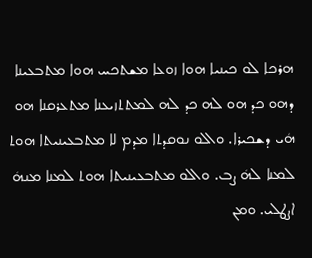ܗܪܟܐ ܠܘ ܟܝܢܝܐ ܗܘܐ ܙܘܥܐ ܡܫܬܟܚ ܗܘܐ ܡܬܒܥܝܢܐ ܕܗܘ ܟܕ ܗܘ ܠܗ ܟܕ ܠܗ ܠܡܬܬܙܝܥܢܐ ܡܬܥܪܩܢܐ ܗܘ ܗܿܝ ܕܫܟܝܪܐ. ܘܐܠܘ ܢܘܩܕܬܐ ܡܕܡ ܠܐ ܡܬܒܥܝܢܝܬܐ ܗܘܬ ܠܡܢܐ ܠܗܿ ܨܒ. ܘܐܠܘ ܡܬܒܥܝܢܝܬܐ ܗܘܬ ܠܡܢܐ ܡܢܗܿ ܐܨܛܠܝ. ܘܡܢ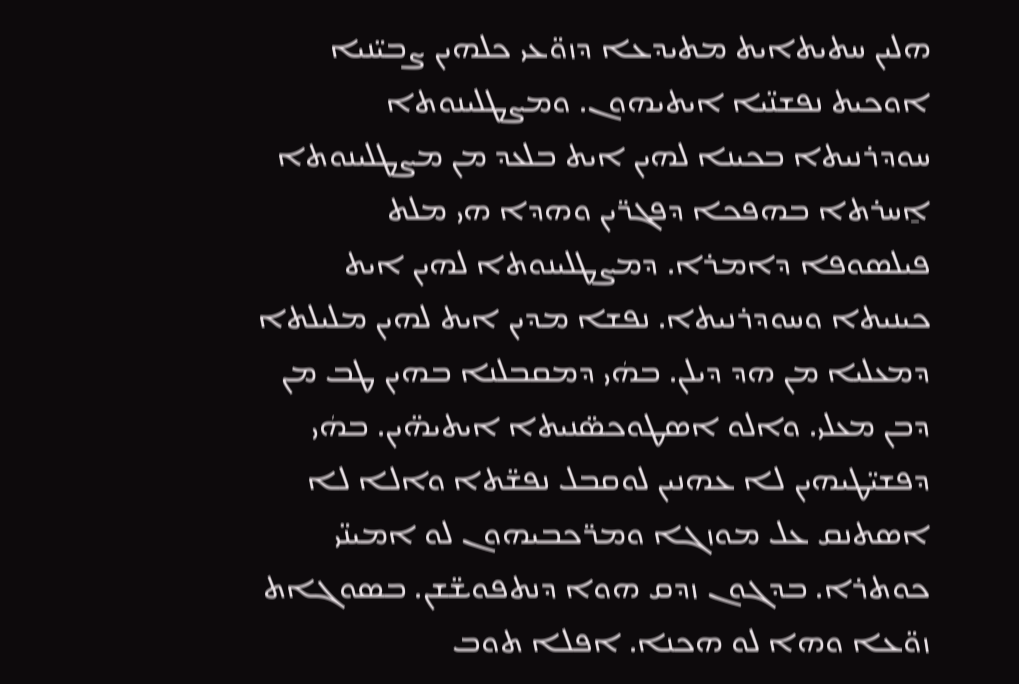ܗܠܝܢ ܚܬܝܬܐܝܬ ܡܬܝܕܥܐ ܕܙܘ̈ܥܝ ܟܠܗܝܢ ܨܒܝ̈ܢܝܐ ܐܘܟܝܬ ܢܦܫܢ̈ܝܐ ܐܝܬܝܗܘܢ. ܘܡܨܛܠܝܢܘܬܐ ܚܘܕܪܢܝܬܐ ܒܟܝܢܐ ܠܗܝܢ ܐܝܬ ܒܠܥܕ ܡܢ ܡܨܛܠܝܢܘܬܐ ܐ̱ܚܪܬܐ ܒܗܦܟܐ ܕܦܓܪ̈ܝܢ ܘܗܕܐ ܗܝ ܡܠܬ ܦܝܠܣܘܦܐ ܕܐܡܪܐ. ܕܡܨܛܠܝܢܘܬܐ ܠܗܝܢ ܐܝܬ ܟܝܢܝܬܐ ܘܚܘܕܪܢܝܬܐ. ܢܦܫܐ ܡܕܝܢ ܐܝܬ ܠܗܝܢ ܡܠܝܠܬܐ ܕܡܥܠܝܐ ܡܢ ܗܕ ܕܝܠܢ. ܒܗܿܝ ܕܡܩܒܠܢܐ ܒܗܝܢ ܛܒ ܡܢ ܕܒܢ ܡܥܠܝ. ܘܐܠܘ ܐܣܛܘܟܣ̈ܢܝܬܐ ܐܝܬܝܗ̈ܝܢ. ܒܗܿܝ ܕܦܫܝ̈ܛܝܗܝܢ ܠܐ ܥܗܢܝܢ ܠܘܩܒܠ ܢܦܫ̈ܬܐ ܘܐܠܐ ܠܐ ܐܣܬܢܩ ܥܠ ܡܘܙܓܐ ܘܡܪ̈ܟܒܝܗܘܢ ܠܘ ܐܡܝܢ̈ܝ ܟܘܬܪܐ. ܒܕܓܘܢ ܙܕܩ ܗܘܐ ܕܢܬܦܘܫ̈ܫܢ. ܒܣܘܓܐܬ ܙܘ̈ܥܐ ܘܗܐ ܠܘ ܗܟܢܐ. ܐܦܠܐ ܬܘܒ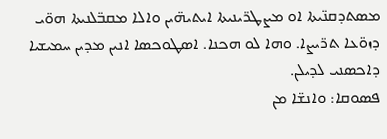ܡܣܬܕܩܢ̈ܝܬܐ ܐܘ ܡܨܛܪ̈ܝܢܝܬܐ ܐܝܬܝܗ̈ܝܢ ܘܐܠܐ ܡܩܒ̈ܠܢܝܬܐ ܗܘ̈ܝ ܕܙܘ̈ܥܐ ܬܪ̈ܝܨܐ. ܘܗܐ ܠܘ ܗܟܢܐ. ܐܣܛܘܟܣܐ ܐܢܝܢ ܡܕܝܢ ܚܡܝܫܝܐ ܕܐܟܣܢܝ ܠܕܝܠܢ.
ܦܣܘܩܐ: ܘܐܢܫ̈ܐ ܡܢ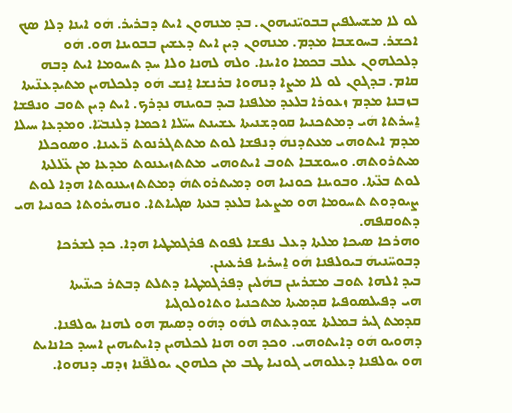ܠܘ ܠܐ ܡܫܚܠܦܝܢ ܒܒܘܝ̈ܢܝܗܘܢ. ܒܕ ܡܢܗܘܢ ܐܝܬ ܕܒܪܝܪ. ܗܿܘ ܐܝܢܐ ܕܠܐ ܣܟ ܐܟܫܪ. ܒܚܘܫܒܐ ܡܕܡ. ܡܢܗܘܢ ܕܝܢ ܐܝܬ ܕܥܫܝܢ ܒܒܘܝܢܐ ܗܘ. ܗܿܘ ܕܠܟܠܗܘܢ ܥܠܒ ܒܟܡܐ ܘܐܝܢܐ. ܘܠܗ ܠܗܢܐ ܘܠܐ ܚܕ ܬܚܘܡܐ ܐܝܬ ܕܒܗ ܩܐܡ. ܒܕܓܘܢ ܠܘ ܠܐ ܡܨܐ ܕܢܗܘܐ ܒܪܢܫܐ ܐ̱ܢܫ ܗܿܘ ܕܠܟܠܗܝܢ ܡܬܝܕܥܢ̈ܝܬܐ ܒܙܒܢܐ ܡܕܡ ܙܥܘܪܐ ܒܠܥܕ ܡܠܦܢܐ ܒܝܕ ܒܘܝܢܗ ܢܕܪܟ. ܐܝܬ ܕܝܢ ܬܘܒ ܘܢܦܫܐ ܐ̱ܚܪܬܐ ܗܿܝ ܕܡܬܟܢܝܐ ܩܘܕܫܢܝܬܐ ܥܫܝܢܬ ܚܝ̈ܠܐ ܐܟܡܐ ܕܠܢܒܝ̈ܐ. ܘܡܕܥܐ ܚܝܠܐ ܡܕܡ ܐܝܬܘܗܝ ܡܥܬܕܢܗܿ ܕܢܦܫܐ ܠܘܬ ܡܬܬܓܪܢܘܬ ܪ̈ܥܝܢܐ. ܘܣܘܟܠܐ ܡܝܬܪܘܬܗ. ܘܚܘܫܒܐ ܬܘܒ ܐܝܬܘܗܝ ܡܬܬܙܝܥܢܘܬ ܡܕܥܐ ܡܢ ܥ̈ܠܠܬܐ ܠܘܬ ܒܥ̈ܬܐ. ܘܒܘܝܢܐ ܟܘܢܝܐ ܗܘ ܕܡܝܬܪܘܬܗܿ ܕܡܬܬܙܝܥܢܘܬܐ ܗܕܐ ܠܘܬ ܨܝܘܕܘܬ ܬܚܘܡܐ ܗܘ ܡܨܥܝܐ ܒܠܥܕ ܒܥܬܐ ܣܓܝܐܬܐ. ܘܢܗܝܪܘܬܐ ܟܘܢܝܐ ܗܝ ܕܬܘܩܦܗ.
ܘܗܪܟܐ ܣܝܟܐ ܡܠܬܐ ܕܥܠ ܢܦܫܐ ܠܦܘܬ ܦܪܓܡܛܝܐ ܗܕܐ. ܟܕ ܠܫܪܟܐ ܕܒܘܚ̈ܢܝܗܿ ܒܝܘܠܦܢܐ ܗܿܘ ܐ̱ܚܪܝܐ ܦܪܥܝܢܢ.
ܒܝܕ ܐܠܗܐ ܬܘܒ ܡܫܪܝܢܢ ܒܗܿܠܝܢ ܕܦܪܓܡܛܝܐ ܕܬܠܬ ܕܒܬܪ ܟܝܢ̈ܝܬܐ
ܗܝ ܕܦܝܠܣܘܦܝܐ ܩܕܡܝܬܐ ܡܬܟܢܝܐ ܘܬܐܘܠܘܓܝܐ
ܩܕܡܬ ܓܝܪ ܒܡܠܬܐ ܫܘܕܥܬܗ ܠܗܿܘ ܕܗܿܘ ܕܣܝܡ ܗܘ ܠܗܢܐ ܝܘܠܦܢܐ. ܕܗܘܝܘ ܗܿܘ ܕܐܝܬܘܗܝ. ܘܟܕ ܗܘ ܗܢܐ ܠܟܠܗܝܢ ܕܐܝܬܝܗܝܢ ܐܚܝܕ ܟܐܢܐܝܬ ܗܘ ܝܘܠܦܢܐ ܕܥܠܘܗܝ ܓܘܢܝܐ ܛܒ ܡܢ ܟܠܗܘܢ ܝܘܠܦ̈ܢܐ ܙܕܩ ܕܢܗܘܐ.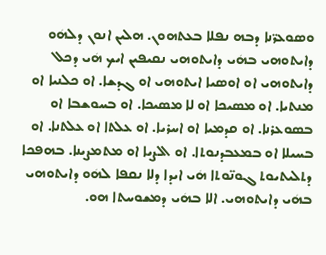ܘܣܘܥܪ̈ܢܐ ܕܒܗ ܢܦܠܐ ܒܥܬܗܘܢ. ܗܠܝܢ ܐܢܘܢ ܕܠܗܿܘ ܕܐܝܬܘܗܝ ܒܗܿܝ ܕܐܝܬܘܗܝ ܢܩܝܦܝܢ ܐܝܟ ܗܿܝ ܕܟܠ ܕܐܝܬܘܗܝ ܐܘ ܐܘܣܝܐ ܐܝܬܘܗܝ ܐܘ ܓܕܫܐ. ܐܘ ܟܠܢܝܐ ܐܘ ܡܢܬܝܐ. ܐܘ ܡܣܝܟܐ ܐܘ ܠܐ ܡܣܝܟܐ. ܐܘ ܒܚܘܫܒܐ ܐܘ ܒܣܘܥܪܢܐ. ܐܘ ܩܕܡܝܐ ܐܘ ܐܚܪܝܐ. ܐܘ ܥܠܬܐ ܐܘ ܥܠܬܢܐ. ܐܘ ܒܚܝܠܐ ܐܘ ܒܡܥܒܕܢܘܬܐ. ܐܘ ܐܠܨܝܐ ܐܘ ܡܬܡܨܝܢܐ. ܒܗܦܟܐ ܕܬܠܝܬܝܘܬ ܓܘܢ̈ܘܬܐ ܗܿܝ ܐܝܕܐ ܕܠܐ ܢܩܦܐ ܠܗܿܘ ܕܐܝܬܘܗܝ ܒܗܿܝ ܕܐܝܬܘܗܝ. ܐܠܐ ܒܗܿܝ ܕܡܫܘܚܬܐ ܗܘ.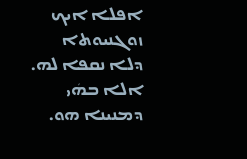ܐܦܠܐ ܐܝܟ ܙܘܓܢܝܘܬܐ ܕܠܐ ܢܩܦܐ ܠܗ. ܐܠܐ ܒܗܿܝ ܕܡܢܝܢܐ ܗܘ.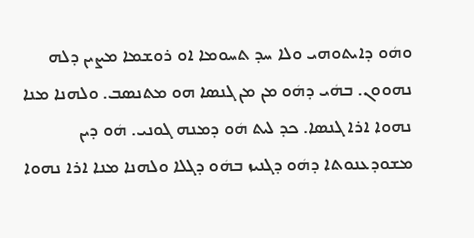ܘܗܿܘ ܕܐܝܬܘܗܝ ܘܠܐ ܚܕ ܬܚܘܡܐ ܐܘ ܪܘܫܡܐ ܡܨܝܢ ܕܠܗ ܢܗܘܘܢ. ܒܗܿܝ ܕܗܿܘ ܡܢ ܡܢ ܓܢܣܐ ܗܘ ܡܬܢܣܒ. ܘܠܗܢܐ ܡܢܐ ܢܗܘܐ ܐܪܐ ܓܢܣܐ. ܟܕ ܠܝܬ ܗܿܘ ܕܡܢܗ ܓܘܢܝ. ܗܿܘ ܕܝܢ ܡܫܘܕܥܢܘܬܐ ܕܗܿܘ ܕܓܢܝܙ ܒܗܿܘ ܕܓܠܐ ܘܠܗܢܐ ܡܢܐ ܐܪܐ ܢܗܘܐ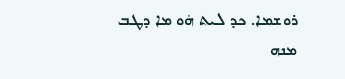ܪܘܫܡܐ. ܟܕ ܠܝܬ ܗܿܘ ܡܐ ܕܛܒ ܡܢܗ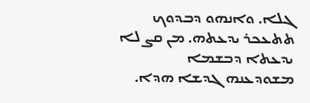ܓܠܐ. ܘܐܢܗܘ ܕܒܕܘܟ ܬܬܥܟܪ ܝܕܥܬܗ. ܡܢ ܩܨ ܠܐ ܝܕܥܬܐ ܕܒܫܡܐ ܡܫܘܕܥܢܗ ܓܕܫܐ ܗܕܐ.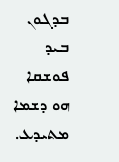ܒܕܓܘܢ ܒܝܕ ܦܘܫܩܐ ܗܘ ܕܫܡܐ ܡܬܝܕܥ.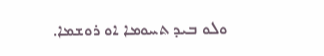ܘܠܘ ܒܝܕ ܬܚܘܡܐ ܐܘ ܪܘܫܡܐ.